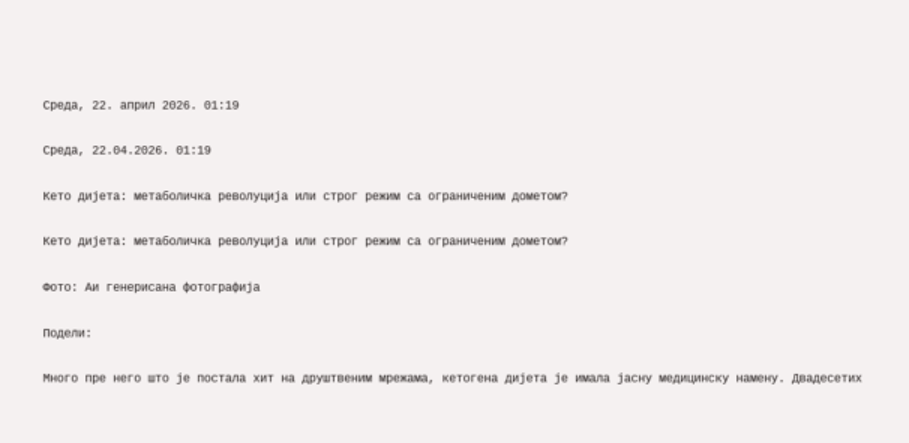Cреда, 22. април 2026. 01:19

Cреда, 22.04.2026. 01:19

Кето дијета: метаболичка револуција или строг режим са ограниченим дометом?

Кето дијета: метаболичка револуција или строг режим са ограниченим дометом?

Фото: Аи генерисана фотографија

Подели:

Много пре него што је постала хит на друштвеним мрежама, кетогена дијета је имала јасну медицинску намену. Двадесетих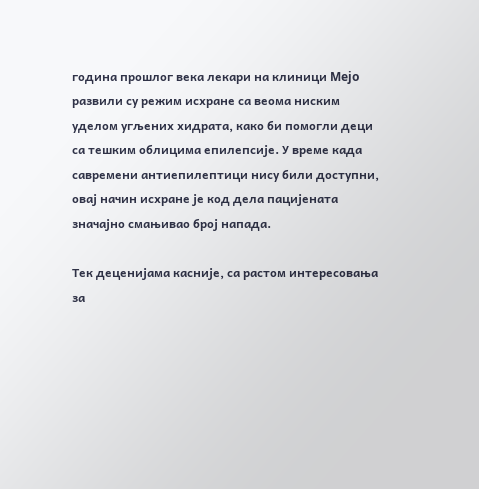година прошлог века лекари на клиници Mejo развили су режим исхране са веома ниским уделом угљених хидрата, како би помогли деци са тешким облицима епилепсије. У време када савремени антиепилептици нису били доступни, овај начин исхране је код дела пацијената значајно смањивао број напада.

Тек деценијама касније, са растом интересовања за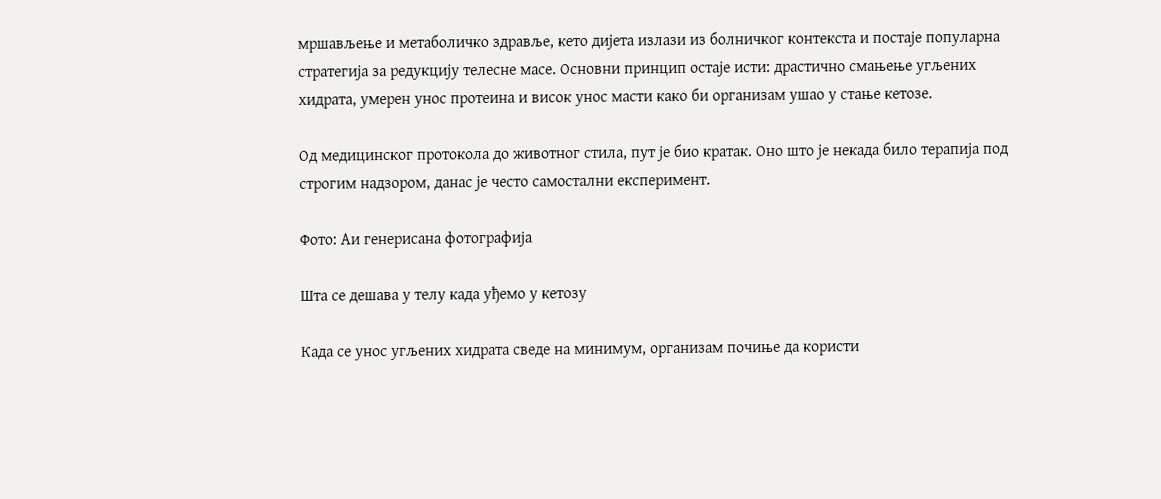мршављење и метаболичко здравље, кето дијета излази из болничког контекста и постаје популарна стратегија за редукцију телесне масе. Основни принцип остаје исти: драстично смањење угљених хидрата, умерен унос протеина и висок унос масти како би организам ушао у стање кетозе.

Од медицинског протокола до животног стила, пут је био кратак. Оно што је некада било терапија под строгим надзором, данас је често самостални експеримент.

Фото: Аи генерисана фотографија

Шта се дешава у телу када уђемо у кетозу

Када се унос угљених хидрата сведе на минимум, организам почиње да користи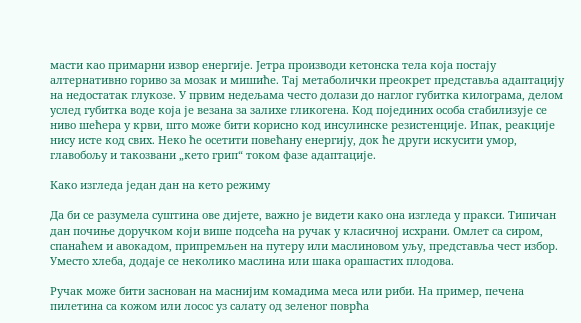масти као примарни извор енергије. Јетра производи кетонска тела која постају алтернативно гориво за мозак и мишиће. Тај метаболички преокрет представља адаптацију на недостатак глукозе. У првим недељама често долази до наглог губитка килограма, делом услед губитка воде која је везана за залихе гликогена. Код појединих особа стабилизује се ниво шећера у крви, што може бити корисно код инсулинске резистенције. Ипак, реакције нису исте код свих. Неко ће осетити повећану енергију, док ће други искусити умор, главобољу и такозвани „кето грип“ током фазе адаптације.

Како изгледа један дан на кето режиму

Да би се разумела суштина ове дијете, важно је видети како она изгледа у пракси. Типичан дан почиње доручком који више подсећа на ручак у класичној исхрани. Омлет са сиром, спанаћем и авокадом, припремљен на путеру или маслиновом уљу, представља чест избор. Уместо хлеба, додаје се неколико маслина или шака орашастих плодова.

Ручак може бити заснован на маснијим комадима меса или риби. На пример, печена пилетина са кожом или лосос уз салату од зеленог поврћа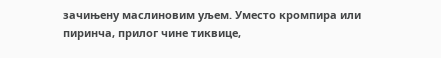зачињену маслиновим уљем. Уместо кромпира или пиринча, прилог чине тиквице,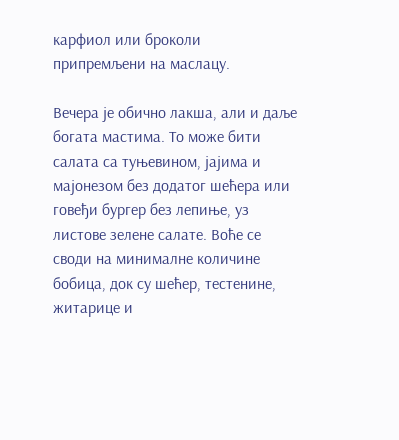карфиол или броколи припремљени на маслацу.

Вечера је обично лакша, али и даље богата мастима. То може бити салата са туњевином, јајима и мајонезом без додатог шећера или говеђи бургер без лепиње, уз листове зелене салате. Воће се своди на минималне количине бобица, док су шећер, тестенине, житарице и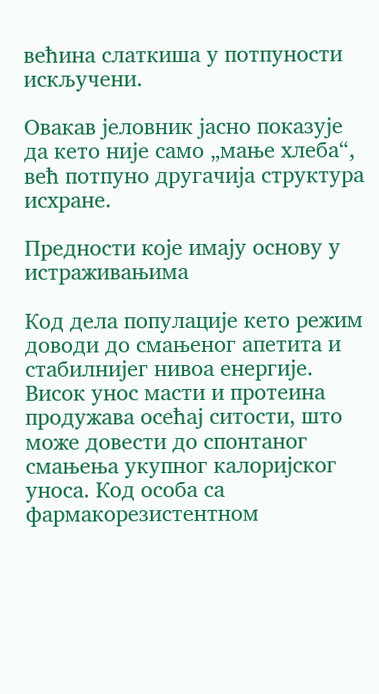већина слаткиша у потпуности искључени.

Овакав јеловник јасно показује да кето није само „мање хлеба“, већ потпуно другачија структура исхране.

Предности које имају основу у истраживањима

Код дела популације кето режим доводи до смањеног апетита и стабилнијег нивоа енергије. Висок унос масти и протеина продужава осећај ситости, што може довести до спонтаног смањења укупног калоријског уноса. Код особа са фармакорезистентном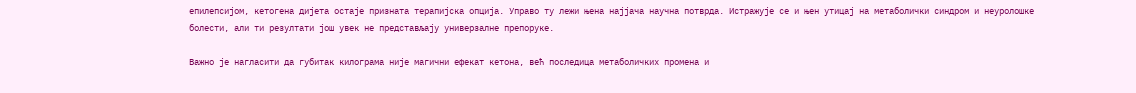епилепсијом, кетогена дијета остаје призната терапијска опција. Управо ту лежи њена најјача научна потврда. Истражује се и њен утицај на метаболички синдром и неуролошке болести, али ти резултати још увек не представљају универзалне препоруке.

Важно је нагласити да губитак килограма није магични ефекат кетона, већ последица метаболичких промена и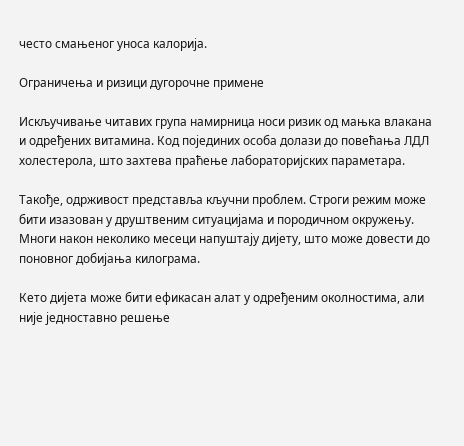често смањеног уноса калорија.

Ограничења и ризици дугорочне примене

Искључивање читавих група намирница носи ризик од мањка влакана и одређених витамина. Код појединих особа долази до повећања ЛДЛ холестерола, што захтева праћење лабораторијских параметара.

Такође, одрживост представља кључни проблем. Строги режим може бити изазован у друштвеним ситуацијама и породичном окружењу. Многи након неколико месеци напуштају дијету, што може довести до поновног добијања килограма.

Кето дијета може бити ефикасан алат у одређеним околностима, али није једноставно решење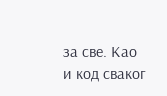за све. Као и код сваког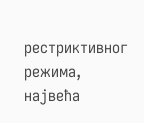рестриктивног режима, највећа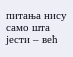питања нису само шта јести – већ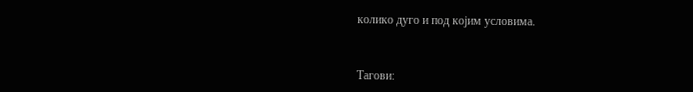колико дуго и под којим условима.



Тагови: